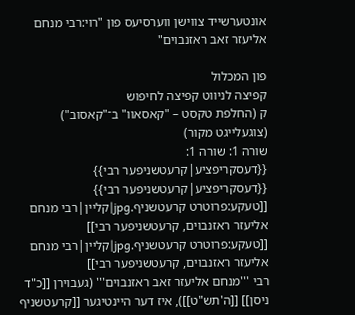אונטערשייד צווישן ווערסיעס פון "רוי:רבי מנחם אליעזר זאב ראזנבוים"

פון המכלול
קפיצה לניווט קפיצה לחיפוש
ק (החלפת טקסט – "קאסאוו" ב־"קאסוב")
(צוגעלייגט מקור)
שורה 1: שורה 1:
{{דעסקריפציע|קרעטשניפער רבי}}
{{דעסקריפציע|קרעטשניפער רבי}}
[[טעקע:פרוטרט קרעטשניף.jpg|קליין|רבי מנחם אליעזר ראזנבוים, קרעטשניפער רבי]]
[[טעקע:פרוטרט קרעטשניף.jpg|קליין|רבי מנחם אליעזר ראזנבוים, קרעטשניפער רבי]]
רבי '''מנחם אליעזר זאב ראזנבוים''' (געבוירן [[כ"ד ניסן]] [[ה'תש"ט]]), איז דער היינטיגער [[קרעטשניף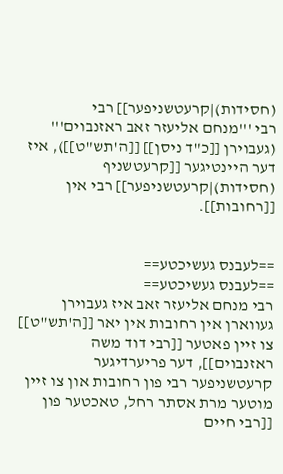(חסידות)|קרעטשניפער]] רבי
רבי '''מנחם אליעזר זאב ראזנבוים''' (געבוירן [[כ"ד ניסן]] [[ה'תש"ט]]), איז דער היינטיגער [[קרעטשניף (חסידות)|קרעטשניפער]] רבי אין [[רחובות]].


==לעבנס געשיכטע==
==לעבנס געשיכטע==
רבי מנחם אליעזר זאב איז געבוירן געווארן אין רחובות אין יאר [[ה'תש"ט]] צו זיין פאטער [[רבי דוד משה ראזנבוים]], דער פריערדיגער קרעטשניפער רבי פון רחובות און צו זיין מוטער מרת אסתר רחל, טאכטער פון [[רבי חיים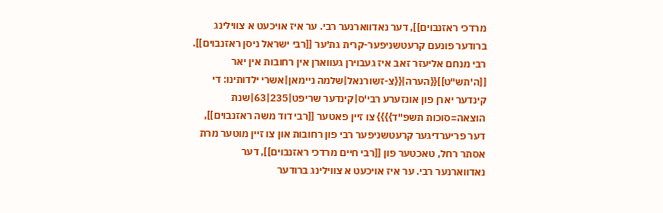מרדכי ראזנבוים]], דער נאדווארנער רבי. ער איז אויכעט א צווילינג ברודער פונעם קרעטשניפער-קרית גת'ער [[רבי ישראל ניסן ראזנבוים]].
רבי מנחם אליעזר זאב איז געבוירן געווארן אין רחובות אין יאר [[ה'תש"ט]]{{הערה|{{צ-זשורנאל|שלמה ניימאן|אשרי ילדותינו: די קינדער יארן פון אונזערע רבי'ס|קינדער שריפט|235|63|שנת הוצאה=סוכות תשפ"ד}}}} צו זיין פאטער [[רבי דוד משה ראזנבוים]], דער פריערדיגער קרעטשניפער רבי פון רחובות און צו זיין מוטער מרת אסתר רחל, טאכטער פון [[רבי חיים מרדכי ראזנבוים]], דער נאדווארנער רבי. ער איז אויכעט א צווילינג ברודער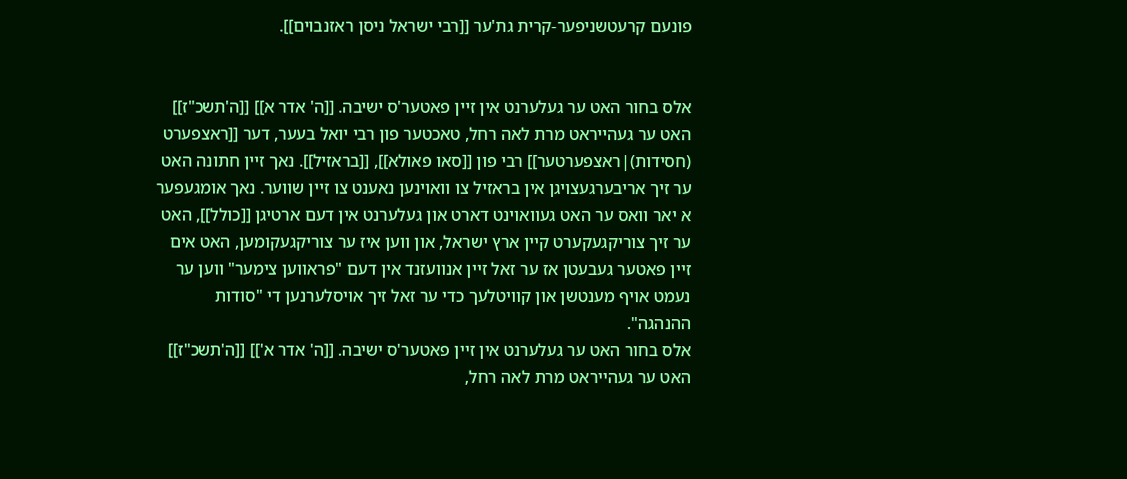פונעם קרעטשניפער-קרית גת'ער [[רבי ישראל ניסן ראזנבוים]].


אלס בחור האט ער געלערנט אין זיין פאטער'ס ישיבה. [[ה' אדר א]] [[ה'תשכ"ז]] האט ער געהייראט מרת לאה רחל, טאכטער פון רבי יואל בעער, דער [[ראצפערט (חסידות)|ראצפערטער]] רבי פון [[סאו פאולא]], [[בראזיל]]. נאך זיין חתונה האט ער זיך אריבערגעצויגן אין בראזיל צו וואוינען נאענט צו זיין שווער. נאך אומגעפער א יאר וואס ער האט געוואוינט דארט און געלערנט אין דעם ארטיגן [[כולל]], האט ער זיך צוריקגעקערט קיין ארץ ישראל, און ווען איז ער צוריקגעקומען, האט אים זיין פאטער געבעטן אז ער זאל זיין אנוועזנד אין דעם "פראווען צימער" ווען ער נעמט אויף מענטשן און קוויטלעך כדי ער זאל זיך אויסלערנען די "סודות ההנהגה".
אלס בחור האט ער געלערנט אין זיין פאטער'ס ישיבה. [[ה' אדר א']] [[ה'תשכ"ז]] האט ער געהייראט מרת לאה רחל,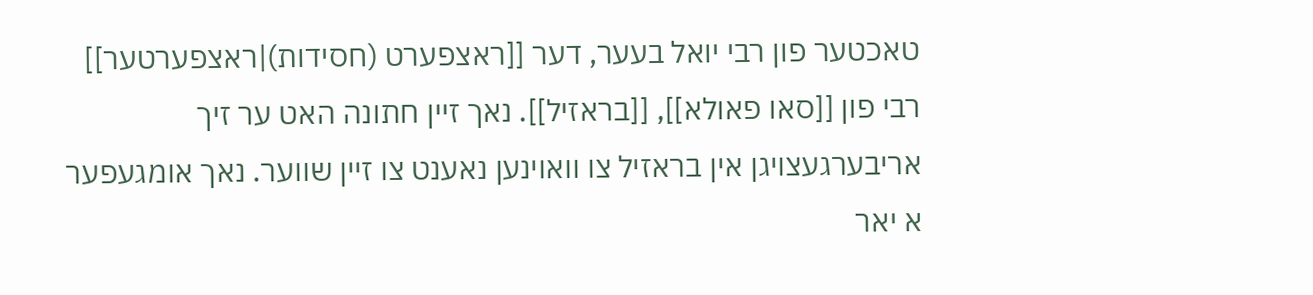טאכטער פון רבי יואל בעער, דער [[ראצפערט (חסידות)|ראצפערטער]] רבי פון [[סאו פאולא]], [[בראזיל]]. נאך זיין חתונה האט ער זיך אריבערגעצויגן אין בראזיל צו וואוינען נאענט צו זיין שווער. נאך אומגעפער א יאר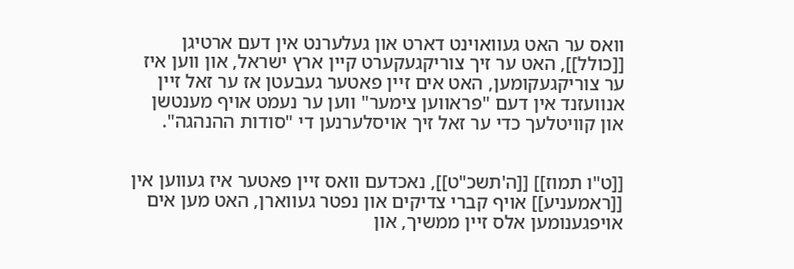וואס ער האט געוואוינט דארט און געלערנט אין דעם ארטיגן [[כולל]], האט ער זיך צוריקגעקערט קיין ארץ ישראל, און ווען איז ער צוריקגעקומען, האט אים זיין פאטער געבעטן אז ער זאל זיין אנוועזנד אין דעם "פראווען צימער" ווען ער נעמט אויף מענטשן און קוויטלעך כדי ער זאל זיך אויסלערנען די "סודות ההנהגה".


[[ט"ו תמוז]] [[ה'תשכ"ט]], נאכדעם וואס זיין פאטער איז געווען אין [[ראמעניע]] אויף קברי צדיקים און נפטר געווארן, האט מען אים אויפגענומען אלס זיין ממשיך, און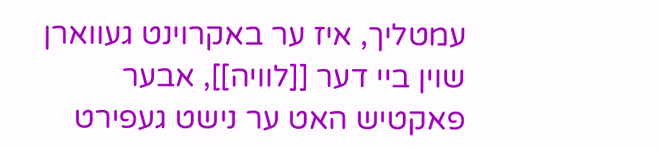עמטליך, איז ער באקרוינט געווארן שוין ביי דער [[לוויה]], אבער פאקטיש האט ער נישט געפירט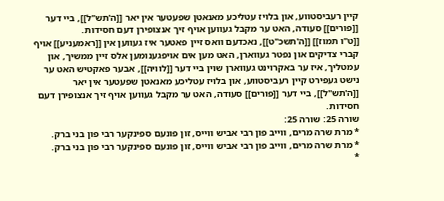קיין רעביסטווע, און בלויז עטליכע מאנאטן שפעטער אין יאר [[ה'תש"ל]], ביי דער [[פורים]] סעודה, האט ער מקבל געווען אויף זיך אנצופירן דעם חסידות.
[[ט"ו תמוז]] [[ה'תשכ"ט]], נאכדעם וואס זיין פאטער איז געווען אין [[ראמעניע]] אויף קברי צדיקים און נפטר געווארן, האט מען אים אויפגענומען אלס זיין ממשיך, און עמטליך, איז ער באקרוינט געווארן שוין ביי דער [[לוויה]], אבער פאקטיש האט ער נישט געפירט קיין רעביסטווע, און בלויז עטליכע מאנאטן שפעטער אין יאר [[ה'תש"ל]], ביי דער [[פורים]] סעודה, האט ער מקבל געווען אויף זיך אנצופירן דעם חסידות.
שורה 25: שורה 25:
* מרת שרה מרים, ווייב פון רבי אביש ווייס, זון פונעם ספינקער רבי פון בני ברק.
* מרת שרה מרים, ווייב פון רבי אביש ווייס, זון פונעם ספינקער רבי פון בני ברק.
*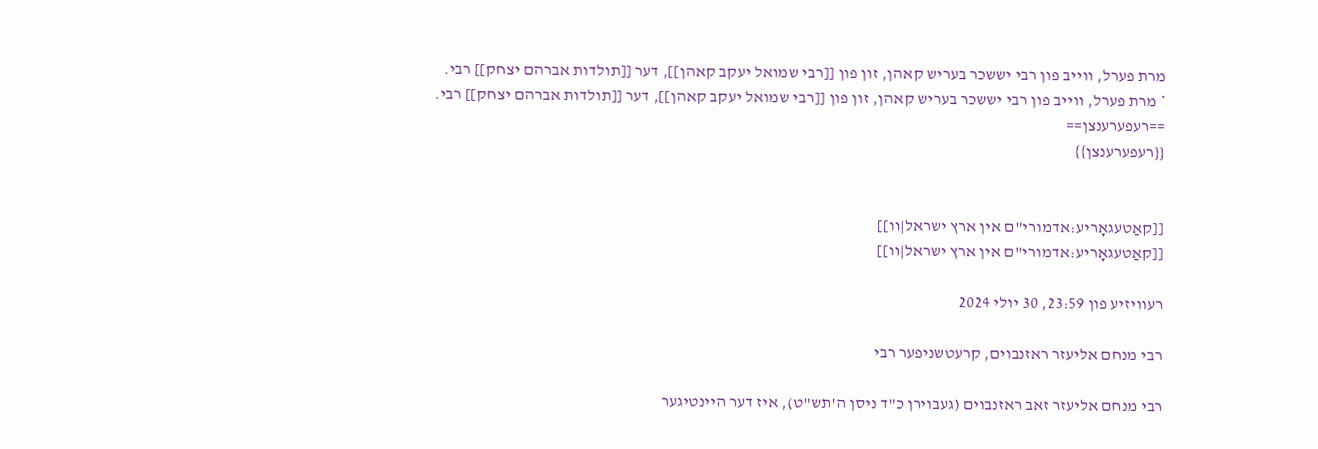מרת פערל, ווייב פון רבי יששכר בעריש קאהן, זון פון [[רבי שמואל יעקב קאהן]], דער [[תולדות אברהם יצחק]] רבי.
* מרת פערל, ווייב פון רבי יששכר בעריש קאהן, זון פון [[רבי שמואל יעקב קאהן]], דער [[תולדות אברהם יצחק]] רבי.
==רעפערענצן==
{{רעפערענצן}}


[[קאַטעגאָריע:אדמורי"ם אין ארץ ישראל|װ]]
[[קאַטעגאָריע:אדמורי"ם אין ארץ ישראל|װ]]

רעוויזיע פון 23:59, 30 יולי 2024

רבי מנחם אליעזר ראזנבוים, קרעטשניפער רבי

רבי מנחם אליעזר זאב ראזנבוים (געבוירן כ"ד ניסן ה'תש"ט), איז דער היינטיגער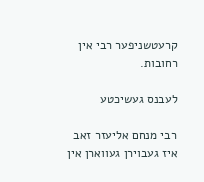קרעטשניפער רבי אין רחובות.

לעבנס געשיכטע

רבי מנחם אליעזר זאב איז געבוירן געווארן אין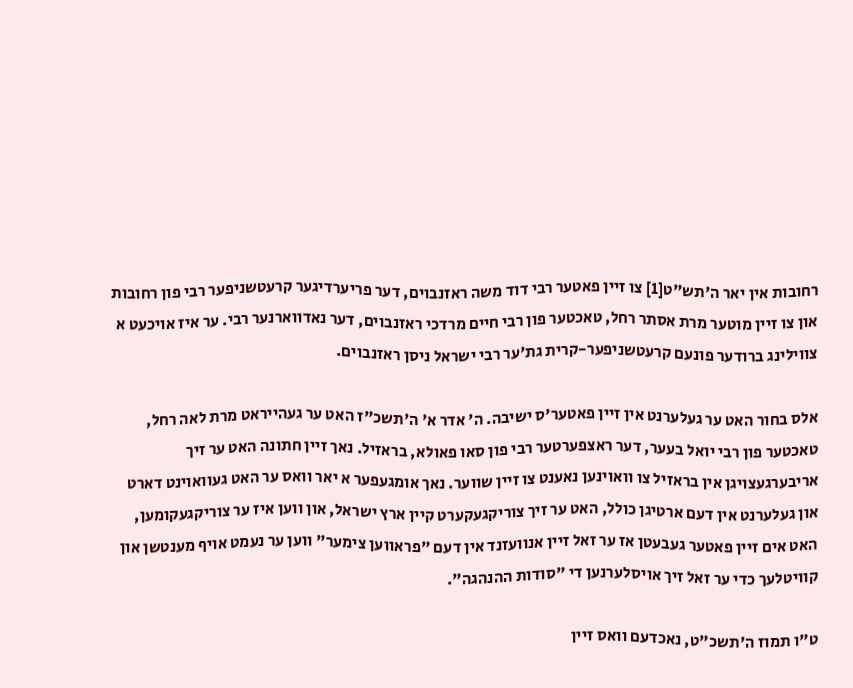רחובות אין יאר ה'תש"ט[1] צו זיין פאטער רבי דוד משה ראזנבוים, דער פריערדיגער קרעטשניפער רבי פון רחובות און צו זיין מוטער מרת אסתר רחל, טאכטער פון רבי חיים מרדכי ראזנבוים, דער נאדווארנער רבי. ער איז אויכעט א צווילינג ברודער פונעם קרעטשניפער-קרית גת'ער רבי ישראל ניסן ראזנבוים.

אלס בחור האט ער געלערנט אין זיין פאטער'ס ישיבה. ה' אדר א' ה'תשכ"ז האט ער געהייראט מרת לאה רחל, טאכטער פון רבי יואל בעער, דער ראצפערטער רבי פון סאו פאולא, בראזיל. נאך זיין חתונה האט ער זיך אריבערגעצויגן אין בראזיל צו וואוינען נאענט צו זיין שווער. נאך אומגעפער א יאר וואס ער האט געוואוינט דארט און געלערנט אין דעם ארטיגן כולל, האט ער זיך צוריקגעקערט קיין ארץ ישראל, און ווען איז ער צוריקגעקומען, האט אים זיין פאטער געבעטן אז ער זאל זיין אנוועזנד אין דעם "פראווען צימער" ווען ער נעמט אויף מענטשן און קוויטלעך כדי ער זאל זיך אויסלערנען די "סודות ההנהגה".

ט"ו תמוז ה'תשכ"ט, נאכדעם וואס זיין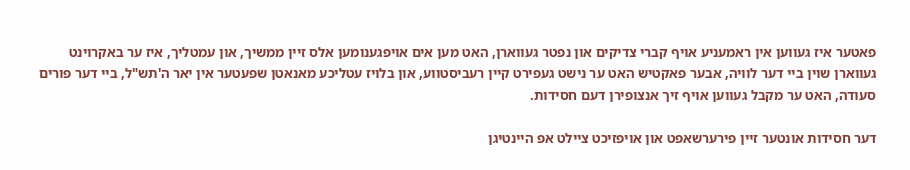פאטער איז געווען אין ראמעניע אויף קברי צדיקים און נפטר געווארן, האט מען אים אויפגענומען אלס זיין ממשיך, און עמטליך, איז ער באקרוינט געווארן שוין ביי דער לוויה, אבער פאקטיש האט ער נישט געפירט קיין רעביסטווע, און בלויז עטליכע מאנאטן שפעטער אין יאר ה'תש"ל, ביי דער פורים סעודה, האט ער מקבל געווען אויף זיך אנצופירן דעם חסידות.

דער חסידות אונטער זיין פירערשאפט און אויפזיכט ציילט אפ היינטיגן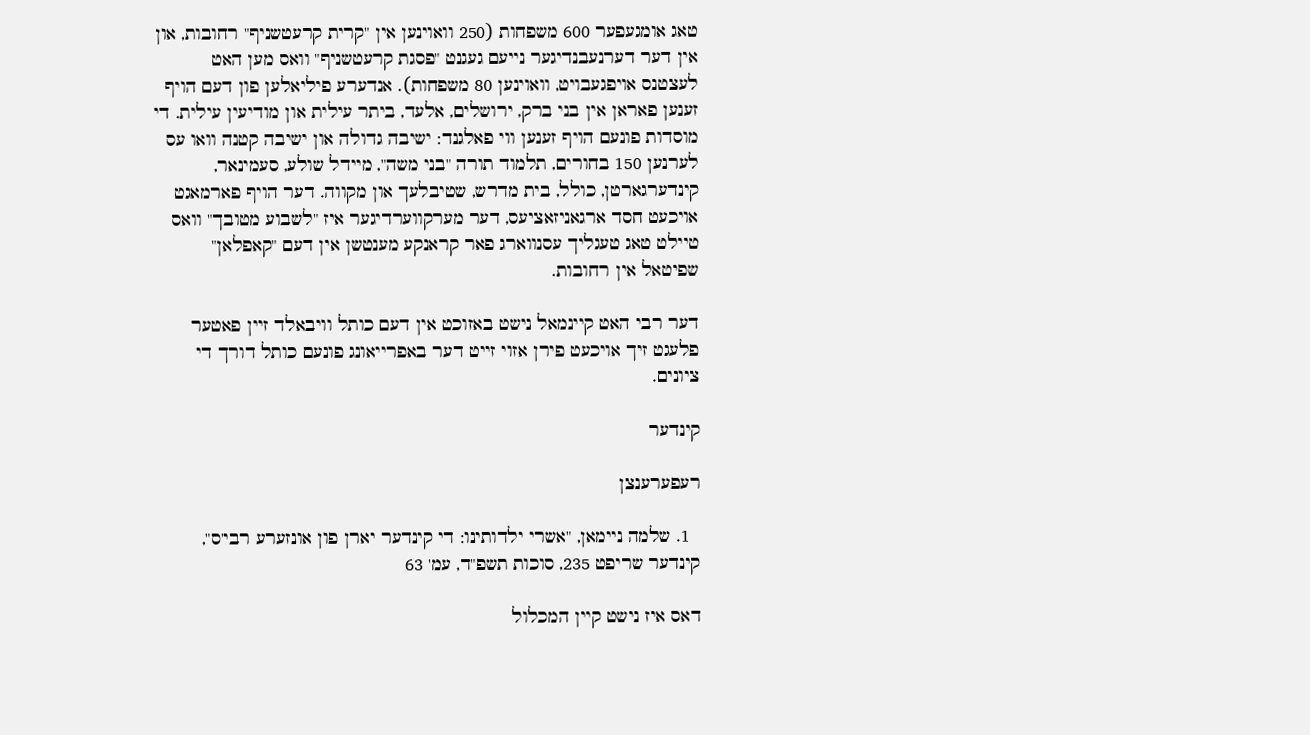טאג אומגעפער 600 משפחות (250 וואוינען אין "קרית קרעטשניף" רחובות, און אין דער דערנעבנדיגער נייעם געגנט "פסגת קרעטשניף" וואס מען האט לעצטנס אויפגעבויט, וואוינען 80 משפחות). אנדערע פיליאלען פון דעם הויף זענען פאראן אין בני ברק, ירושלים, אלעד, ביתר עילית און מודיעין עילית. די מוסדות פונעם הויף זענען ווי פאלגנד: ישיבה גדולה און ישיבה קטנה וואו עס לערנען 150 בחורים, תלמוד תורה "בני משה", מיידל שולע, סעמינאר, קינדערגארטן, כולל, בית מדרש, שטיבלעך און מקווה. דער הויף פארמאגט אויכעט חסד ארגאניזאציעס, דער מערקווערדיגער איז "לשבוע מטובך" וואס טיילט טאג טעגליך עסנווארג פאר קראנקע מענטשן אין דעם "קאפלאן" שפיטאל אין רחובות.

דער רבי האט קיינמאל נישט באזוכט אין דעם כותל וויבאלד זיין פאטער פלעגט זיך אויכעט פירן אזוי זייט דער באפרייאונג פונעם כותל דורך די ציונים.

קינדער

רעפערענצן

  1. שלמה ניימאן, "אשרי ילדותינו: די קינדער יארן פון אונזערע רבי'ס", קינדער שריפט 235, סוכות תשפ"ד, עמ' 63

דאס איז נישט קיין המכלול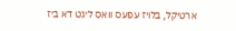ארטיקל, בלויז עפעס וואס ליגט דא ביז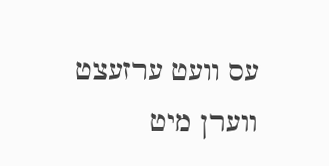עס וועט ערזעצט ווערן מיט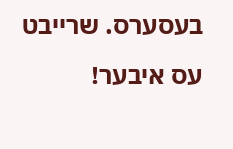בעסערס. שרייבט עס איבער!